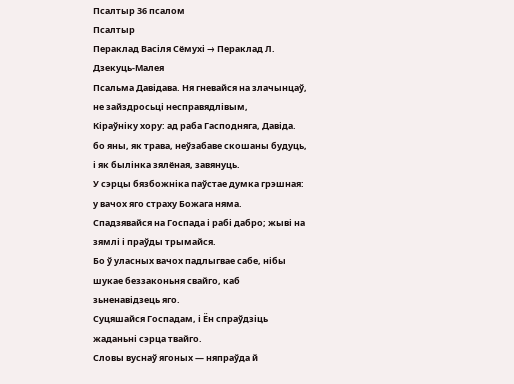Псалтыр 36 псалом
Псалтыр
Пераклад Васіля Сёмухі → Пераклад Л. Дзекуць-Малея
Псальма Давідава. Ня гневайся на злачынцаў, не зайздросьці несправядлівым,
Кіраўніку хору: ад раба Гасподняга, Давіда.
бо яны, як трава, неўзабаве скошаны будуць, і як былінка зялёная, завянуць.
У сэрцы бязбожніка паўстае думка грэшная: у вачох яго страху Божага няма.
Спадзявайся на Госпада і рабі дабро; жыві на зямлі і праўды трымайся.
Бо ў уласных вачох падлыгвае сабе, нібы шукае беззаконьня свайго, каб зьненавідзець яго.
Суцяшайся Госпадам, і Ён спраўдзіць жаданьні сэрца твайго.
Словы вуснаў ягоных — няпраўда й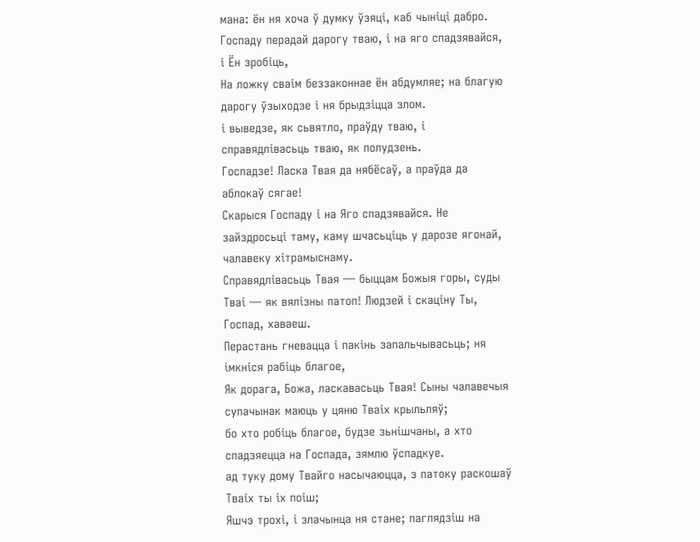мана: ён ня хоча ў думку ўзяці, каб чыніці дабро.
Госпаду перадай дарогу тваю, і на яго спадзявайся, і Ён зробіць,
На ложку сваім беззаконнае ён абдумляе; на благую дарогу ўзыходзе і ня брыдзіцца злом.
і выведзе, як сьвятло, праўду тваю, і справядлівасьць тваю, як полудзень.
Госпадзе! Ласка Твая да нябёсаў, а праўда да аблокаў сягае!
Скарыся Госпаду і на Яго спадзявайся. Не зайздросьці таму, каму шчасьціць у дарозе ягонай, чалавеку хітрамыснаму.
Справядлівасьць Твая — быццам Божыя горы, суды Тваі — як вялізны патоп! Людзей і скаціну Ты, Госпад, хаваеш.
Перастань гневацца і пакінь запальчывасьць; ня імкніся рабіць благое,
Як дорага, Божа, ласкавасьць Твая! Сыны чалавечыя супачынак маюць у цяню Тваіх крыльляў;
бо хто робіць благое, будзе зьнішчаны, а хто спадзяецца на Госпада, зямлю ўспадкуе.
ад туку дому Твайго насычаюцца, з патоку раскошаў Тваіх ты іх поіш;
Яшчэ трохі, і злачынца ня стане; паглядзіш на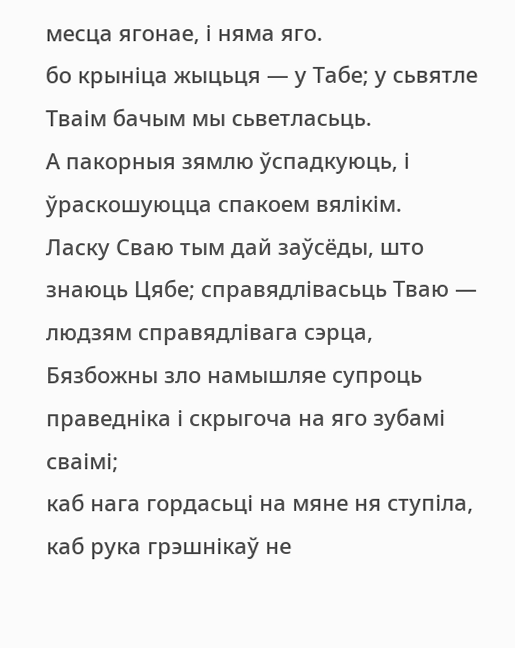месца ягонае, і няма яго.
бо крыніца жыцьця — у Табе; у сьвятле Тваім бачым мы сьветласьць.
А пакорныя зямлю ўспадкуюць, і ўраскошуюцца спакоем вялікім.
Ласку Сваю тым дай заўсёды, што знаюць Цябе; справядлівасьць Тваю — людзям справядлівага сэрца,
Бязбожны зло намышляе супроць праведніка і скрыгоча на яго зубамі сваімі;
каб нага гордасьці на мяне ня ступіла, каб рука грэшнікаў не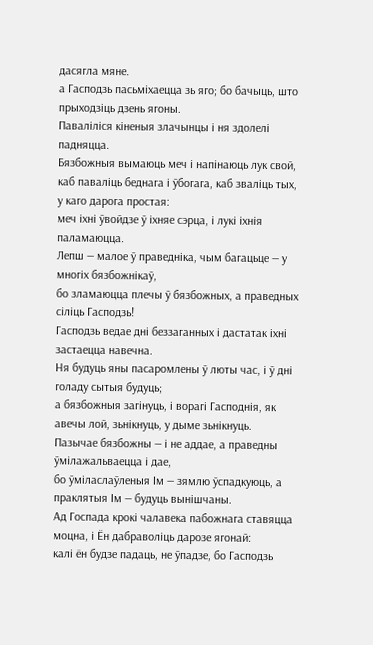дасягла мяне.
а Гасподзь пасьміхаецца зь яго; бо бачыць, што прыходзіць дзень ягоны.
Паваліліся кіненыя злачынцы і ня здолелі падняцца.
Бязбожныя вымаюць меч і напінаюць лук свой, каб паваліць беднага і ўбогага, каб зваліць тых, у каго дарога простая:
меч іхні ўвойдзе ў іхняе сэрца, і лукі іхнія паламаюцца.
Лепш — малое ў праведніка, чым багацьце — у многіх бязбожнікаў,
бо зламаюцца плечы ў бязбожных, а праведных сіліць Гасподзь!
Гасподзь ведае дні беззаганных і дастатак іхні застаецца навечна.
Ня будуць яны пасаромлены ў люты час, і ў дні голаду сытыя будуць;
а бязбожныя загінуць, і ворагі Гасподнія, як авечы лой, зьнікнуць, у дыме зьнікнуць.
Пазычае бязбожны — і не аддае, а праведны ўмілажальваецца і дае,
бо ўміласлаўленыя Ім — зямлю ўспадкуюць, а праклятыя Ім — будуць вынішчаны.
Ад Госпада крокі чалавека пабожнага ставяцца моцна, і Ён дабраволіць дарозе ягонай:
калі ён будзе падаць, не ўпадзе, бо Гасподзь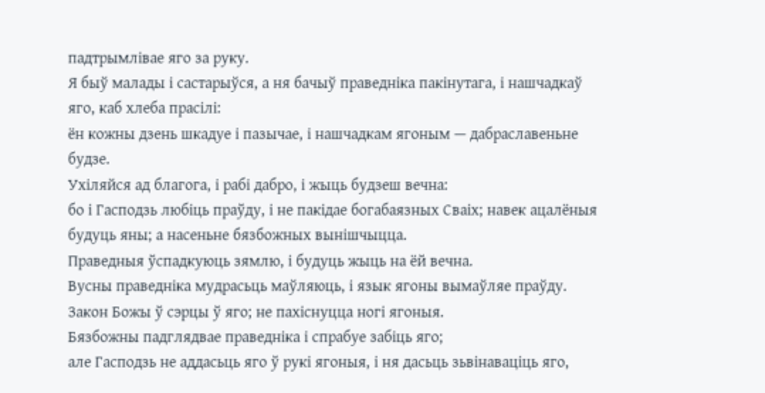падтрымлівае яго за руку.
Я быў малады і састарыўся, а ня бачыў праведніка пакінутага, і нашчадкаў яго, каб хлеба прасілі:
ён кожны дзень шкадуе і пазычае, і нашчадкам ягоным — дабраславеньне будзе.
Ухіляйся ад благога, і рабі дабро, і жыць будзеш вечна:
бо і Гасподзь любіць праўду, і не пакідае богабаязных Сваіх; навек ацалёныя будуць яны; а насеньне бязбожных вынішчыцца.
Праведныя ўспадкуюць зямлю, і будуць жыць на ёй вечна.
Вусны праведніка мудрасьць маўляюць, і язык ягоны вымаўляе праўду.
Закон Божы ў сэрцы ў яго; не пахіснуцца ногі ягоныя.
Бязбожны падглядвае праведніка і спрабуе забіць яго;
але Гасподзь не аддасьць яго ў рукі ягоныя, і ня дасьць зьвінаваціць яго,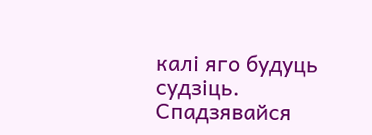калі яго будуць судзіць.
Спадзявайся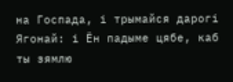на Госпада, і трымайся дарогі Ягонай: і Ён падыме цябе, каб ты зямлю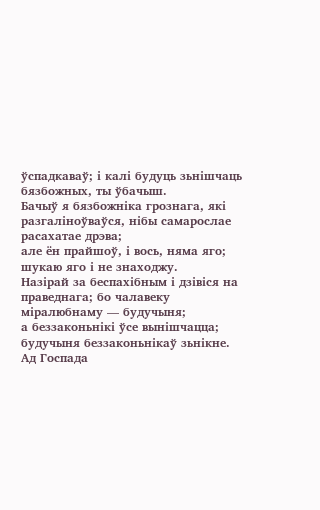ўспадкаваў; і калі будуць зьнішчаць бязбожных, ты ўбачыш.
Бачыў я бязбожніка грознага, які разгаліноўваўся, нібы самарослае расахатае дрэва;
але ён прайшоў, і вось, няма яго; шукаю яго і не знаходжу.
Назірай за беспахібным і дзівіся на праведнага; бо чалавеку міралюбнаму — будучыня;
а беззаконьнікі ўсе вынішчацца; будучыня беззаконьнікаў зьнікне.
Ад Госпада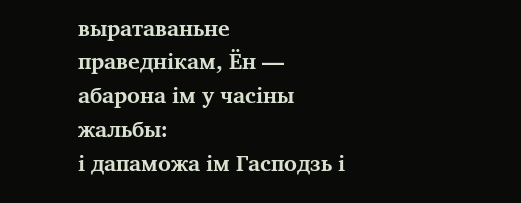выратаваньне праведнікам, Ён — абарона ім у часіны жальбы:
і дапаможа ім Гасподзь і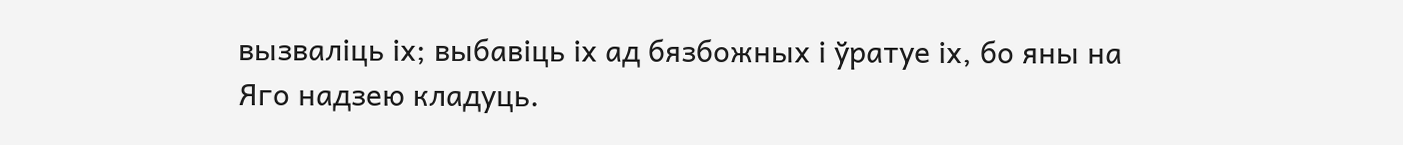вызваліць іх; выбавіць іх ад бязбожных і ўратуе іх, бо яны на Яго надзею кладуць.